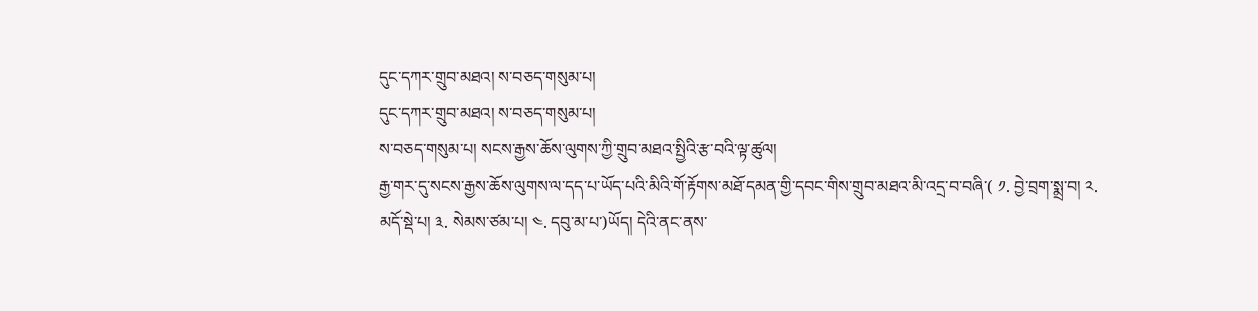དུང་དཀར་གྲུབ་མཐའ། ས་བཅད་གསུམ་པ།
དུང་དཀར་གྲུབ་མཐའ། ས་བཅད་གསུམ་པ།
ས་བཅད་གསུམ་པ། སངས་རྒྱས་ཆོས་ལུགས་ཀྱི་གྲུབ་མཐའ་སྤྱིའི་རྩ་བའི་ལྟ་ཚུལ།
རྒྱ་གར་དུ་སངས་རྒྱས་ཆོས་ལུགས་ལ་དད་པ་ཡོད་པའི་མིའི་གོ་རྟོགས་མཐོ་དམན་གྱི་དབང་གིས་གྲུབ་མཐའ་མི་འདྲ་བ་བཞི་( ༡. བྱེ་བྲག་སྨྲ་བ། ༢. མདོ་སྡེ་པ། ༣. སེམས་ཙམ་པ། ༤. དབུ་མ་པ་)ཡོད། དེའི་ནང་ནས་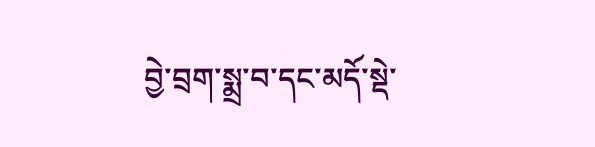བྱེ་བྲག་སྨྲ་བ་དང་མདོ་སྡེ་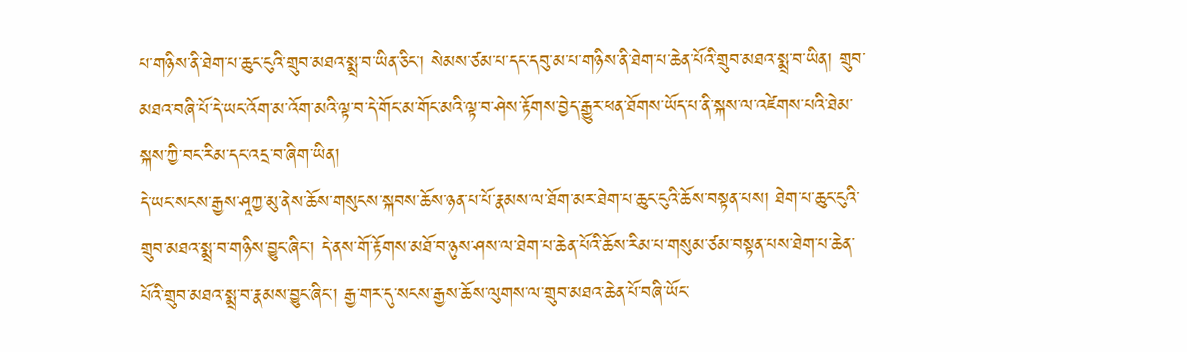པ་གཉིས་ནི་ཐེག་པ་ཆུང་ངུའི་གྲུབ་མཐའ་སྨྲ་བ་ཡིན་ཅིང་། སེམས་ཙམ་པ་དང་དབུ་མ་པ་གཉིས་ནི་ཐེག་པ་ཆེན་པོའི་གྲུབ་མཐའ་སྨྲ་བ་ཡིན། གྲུབ་མཐའ་བཞི་པོ་དེ་ཡང་འོག་མ་འོག་མའི་ལྟ་བ་དེ་གོང་མ་གོང་མའི་ལྟ་བ་ཤེས་རྟོགས་བྱེད་རྒྱུར་ཕན་ཐོགས་ཡོད་པ་ནི་སྐས་ལ་འཛེགས་པའི་ཐེམ་སྐས་ཀྱི་བང་རིམ་དང་འདྲ་བ་ཞིག་ཡིན།
དེ་ཡང་སངས་རྒྱས་ཤཱཀྱ་མུ་ནེས་ཆོས་གསུངས་སྐབས་ཆོས་ཉན་པ་པོ་རྣམས་ལ་ཐོག་མར་ཐེག་པ་ཆུང་ངུའི་ཆོས་བསྟན་པས། ཐེག་པ་ཆུང་ངུའི་གྲུབ་མཐའ་སྨྲ་བ་གཉིས་བྱུང་ཞིང་། དེ་ནས་གོ་རྟོགས་མཐོ་བ་ཉུས་ཤས་ལ་ཐེག་པ་ཆེན་པོའི་ཆོས་རིམ་པ་གསུམ་ཙམ་བསྟན་པས་ཐེག་པ་ཆེན་པོའི་གྲུབ་མཐའ་སྨྲ་བ་རྣམས་བྱུང་ཞིང་། རྒྱ་གར་དུ་སངས་རྒྱས་ཆོས་ལུགས་ལ་གྲུབ་མཐའ་ཆེན་པོ་བཞི་ཡོང་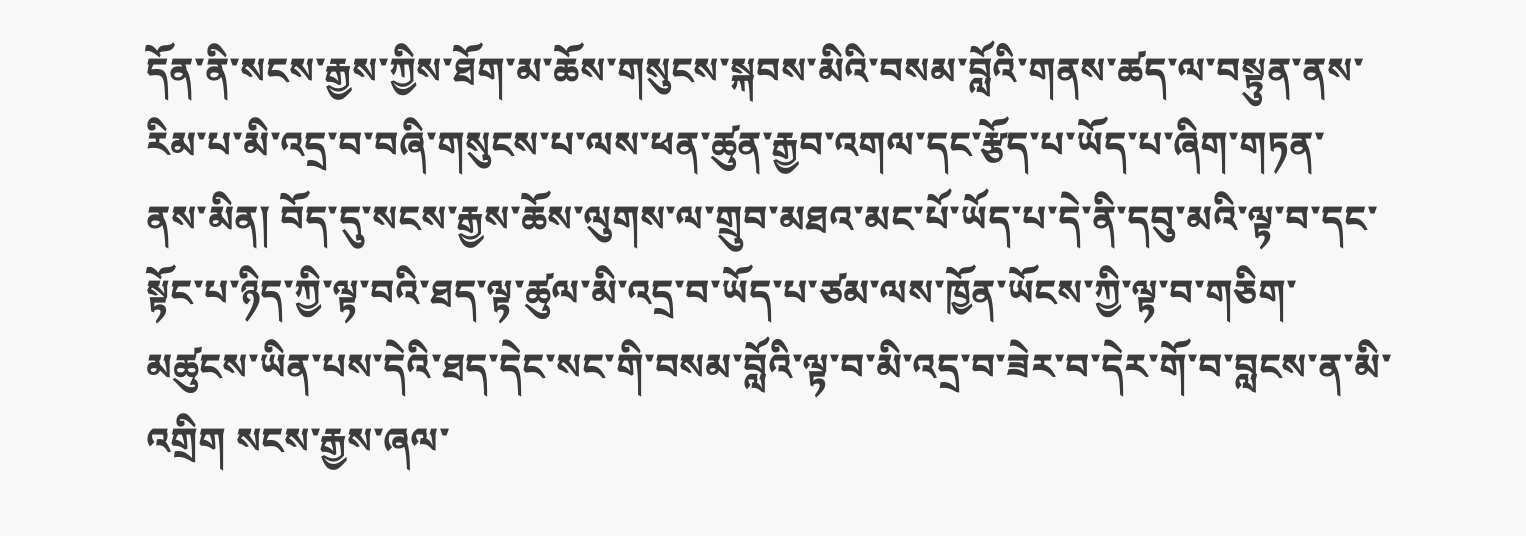དོན་ནི་སངས་རྒྱས་ཀྱིས་ཐོག་མ་ཆོས་གསུངས་སྐབས་མིའི་བསམ་བློའི་གནས་ཚད་ལ་བསྟུན་ནས་རིམ་པ་མི་འདྲ་བ་བཞི་གསུངས་པ་ལས་ཕན་ཚུན་རྒྱབ་འགལ་དང་རྩོད་པ་ཡོད་པ་ཞིག་གཏན་ནས་མིན། བོད་དུ་སངས་རྒྱས་ཆོས་ལུགས་ལ་གྲུབ་མཐའ་མང་པོ་ཡོད་པ་དེ་ནི་དབུ་མའི་ལྟ་བ་དང་སྟོང་པ་ཉིད་ཀྱི་ལྟ་བའི་ཐད་ལྟ་ཚུལ་མི་འདྲ་བ་ཡོད་པ་ཙམ་ལས་ཁྱོན་ཡོངས་ཀྱི་ལྟ་བ་གཅིག་མཚུངས་ཡིན་པས་དེའི་ཐད་དེང་སང་གི་བསམ་བློའི་ལྟ་བ་མི་འདྲ་བ་ཟེར་བ་དེར་གོ་བ་བླངས་ན་མི་འགྲིག སངས་རྒྱས་ཞལ་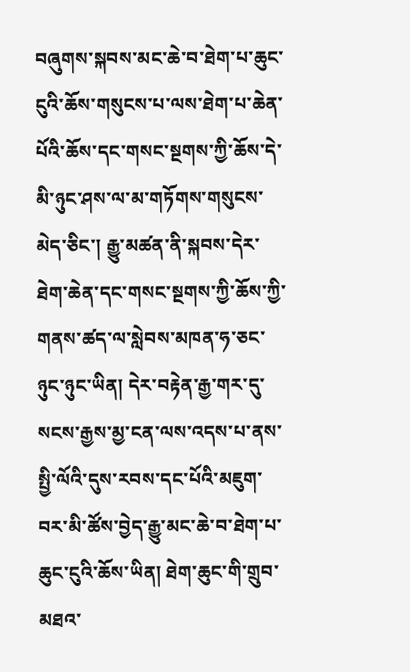བཞུགས་སྐབས་མང་ཆེ་བ་ཐེག་པ་ཆུང་ངུའི་ཆོས་གསུངས་པ་ལས་ཐེག་པ་ཆེན་པོའི་ཆོས་དང་གསང་སྔགས་ཀྱི་ཆོས་དེ་མི་ཉུང་ཤས་ལ་མ་གཏོགས་གསུངས་མེད་ཅིང་། རྒྱུ་མཚན་ནི་སྐབས་དེར་ཐེག་ཆེན་དང་གསང་སྔགས་ཀྱི་ཆོས་ཀྱི་གནས་ཚད་ལ་སླེབས་མཁན་ཧ་ཅང་ཉུང་ཉུང་ཡིན། དེར་བརྟེན་རྒྱ་གར་དུ་སངས་རྒྱས་མྱ་ངན་ལས་འདས་པ་ནས་སྤྱི་ལོའི་དུས་རབས་དང་པོའི་མཇུག་བར་མི་ཚོས་བྱེད་རྒྱུ་མང་ཆེ་བ་ཐེག་པ་ཆུང་ངུའི་ཆོས་ཡིན། ཐེག་ཆུང་གི་གྲུབ་མཐའ་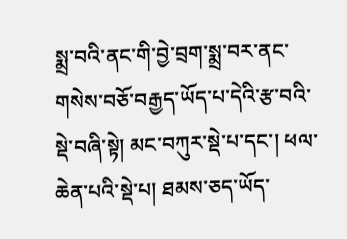སྨྲ་བའི་ནང་གི་བྱེ་བྲག་སྨྲ་བར་ནང་གསེས་བཅོ་བརྒྱད་ཡོད་པ་དེའི་རྩ་བའི་སྡེ་བཞི་སྟེ། མང་བཀུར་སྡེ་པ་དང་། ཕལ་ཆེན་པའི་སྡེ་པ། ཐམས་ཅད་ཡོད་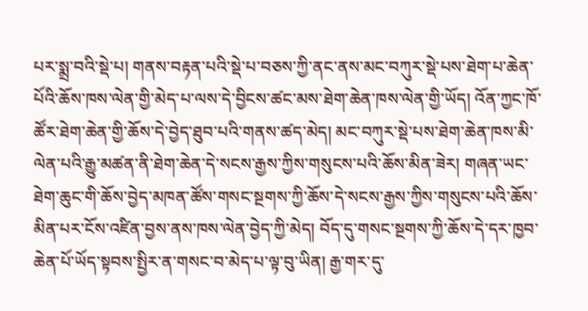པར་སྨྲ་བའི་སྡེ་པ། གནས་བརྟན་པའི་སྡེ་པ་བཅས་ཀྱི་ནང་ནས་མང་བཀུར་སྡེ་པས་ཐེག་པ་ཆེན་པོའི་ཆོས་ཁས་ལེན་གྱི་མེད་པ་ལས་དེ་བྱིངས་ཚང་མས་ཐེག་ཆེན་ཁས་ལེན་གྱི་ཡོད། འོན་ཀྱང་ཁོ་ཚོར་ཐེག་ཆེན་གྱི་ཆོས་དེ་བྱེད་ཐུབ་པའི་གནས་ཚད་མེད། མང་བཀུར་སྡེ་པས་ཐེག་ཆེན་ཁས་མི་ལེན་པའི་རྒྱུ་མཚན་ནི་ཐེག་ཆེན་དེ་སངས་རྒྱས་ཀྱིས་གསུངས་པའི་ཆོས་མིན་ཟེར། གཞན་ཡང་ཐེག་ཆུང་གི་ཆོས་བྱེད་མཁན་ཚོས་གསང་སྔགས་ཀྱི་ཆོས་དེ་སངས་རྒྱས་ཀྱིས་གསུངས་པའི་ཆོས་མིན་པར་ངོས་འཛིན་བྱས་ནས་ཁས་ལེན་བྱེད་ཀྱི་མེད། བོད་དུ་གསང་སྔགས་ཀྱི་ཆོས་དེ་དར་ཁྱབ་ཆེན་པོ་ཡོད་སྟབས་སྤྱིར་ན་གསང་བ་མེད་པ་ལྟ་བུ་ཡིན། རྒྱ་གར་དུ་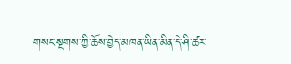གསང་སྔགས་ཀྱི་ཆོས་བྱེད་མཁན་ཡིན་མིན་དེ་ཤི་ཚར་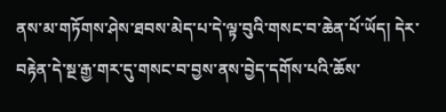ནས་མ་གཏོགས་ཤེས་ཐབས་མེད་པ་དེ་ལྟ་བུའི་གསང་བ་ཆེན་པོ་ཡོད། དེར་བརྟེན་དེ་སྔ་རྒྱ་གར་དུ་གསང་བ་བྱས་ནས་བྱེད་དགོས་པའི་ཆོས་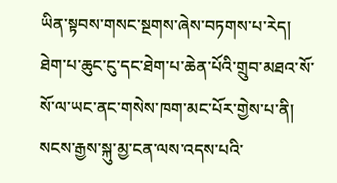ཡིན་སྟབས་གསང་སྔགས་ཞེས་བཏགས་པ་རེད།
ཐེག་པ་ཆུང་ངུ་དང་ཐེག་པ་ཆེན་པོའི་གྲུབ་མཐའ་སོ་སོ་ལ་ཡང་ནང་གསེས་ཁག་མང་པོར་གྱེས་པ་ནི། སངས་རྒྱས་སྐུ་མྱ་ངན་ལས་འདས་པའི་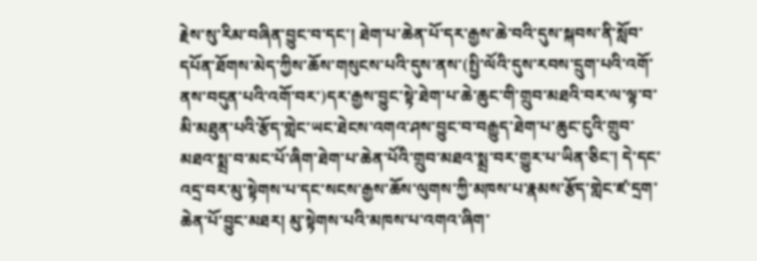རྗེས་སུ་རིམ་བཞིན་བྱུང་བ་དང་། ཐེག་པ་ཆེན་པོ་དར་རྒྱས་ཆེ་བའི་དུས་སྐབས་ནི་སློབ་དཔོན་ཐོགས་མེད་ཀྱིས་ཆོས་གསུངས་པའི་དུས་ནས་(སྤྱི་ལོའི་དུས་རབས་དྲུག་པའི་འགོ་ནས་བདུན་པའི་འགོ་བར་)དར་རྒྱས་བྱུང་སྟེ་ཐེག་པ་ཆེ་ཆུང་གི་གྲུབ་མཐའི་བར་ལ་ལྟ་བ་མི་མཐུན་པའི་རྩོད་གླེང་ཡང་ཐེངས་འགའ་ཤས་བྱུང་བ་བརྒྱུད་ཐེག་པ་ཆུང་ངུའི་གྲུབ་མཐའ་སྨྲ་བ་མང་པོ་ཞིག་ཐེག་པ་ཆེན་པོའི་གྲུབ་མཐའ་སྨྲ་བར་གྱུར་པ་ཡིན་ཅིང་། དེ་དང་འདྲ་བར་མུ་སྟེགས་པ་དང་སངས་རྒྱས་ཆོས་ལུགས་ཀྱི་མཁས་པ་རྣམས་རྩོད་གླེང་ཛ་དྲག་ཆེན་པོ་བྱུང་མཐར། མུ་སྟེགས་པའི་མཁས་པ་འགའ་ཞིག་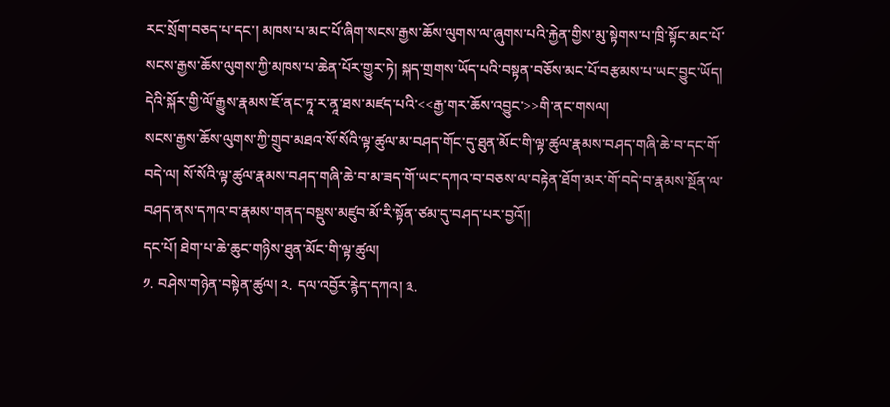རང་སྲོག་བཅད་པ་དང་། མཁས་པ་མང་པོ་ཞིག་སངས་རྒྱས་ཆོས་ལུགས་ལ་ཞུགས་པའི་རྐྱེན་གྱིས་མུ་སྟེགས་པ་ཁྲི་སྟོང་མང་པོ་སངས་རྒྱས་ཆོས་ལུགས་ཀྱི་མཁས་པ་ཆེན་པོར་གྱུར་ཏེ། སྐད་གྲགས་ཡོད་པའི་བསྟན་བཅོས་མང་པོ་བརྩམས་པ་ཡང་བྱུང་ཡོད། དེའི་སྐོར་གྱི་ལོ་རྒྱུས་རྣམས་ཇོ་ནང་ཏཱ་ར་ནཱ་ཐས་མཛད་པའི་<<རྒྱ་གར་ཆོས་འབྱུང་>>གི་ནང་གསལ།
སངས་རྒྱས་ཆོས་ལུགས་ཀྱི་གྲུབ་མཐའ་སོ་སོའི་ལྟ་ཚུལ་མ་བཤད་གོང་དུ་ཐུན་མོང་གི་ལྟ་ཚུལ་རྣམས་བཤད་གཞི་ཆེ་བ་དང་གོ་བདེ་ལ། སོ་སོའི་ལྟ་ཚུལ་རྣམས་བཤད་གཞི་ཆེ་བ་མ་ཟད་གོ་ཡང་དཀའ་བ་བཅས་ལ་བརྟེན་ཐོག་མར་གོ་བདེ་བ་རྣམས་སྔོན་ལ་བཤད་ནས་དཀའ་བ་རྣམས་གནད་བསྡུས་མཛུབ་མོ་རི་སྟོན་ཙམ་དུ་བཤད་པར་བྱའོ།།
དང་པོ། ཐེག་པ་ཆེ་ཆུང་གཉིས་ཐུན་མོང་གི་ལྟ་ཚུལ།
༡. བཤེས་གཉེན་བསྟེན་ཚུལ། ༢. དལ་འབྱོར་རྙེད་དཀའ། ༣.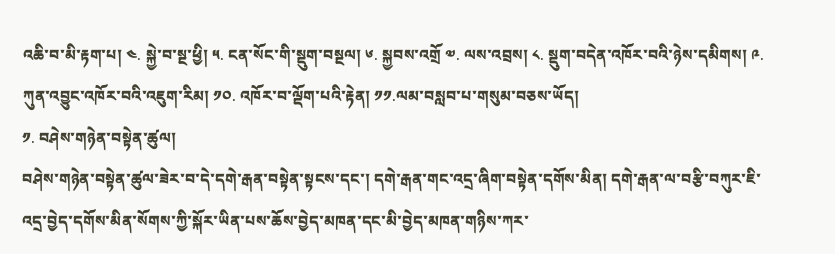འཆི་བ་མི་རྟག་པ། ༤. སྐྱེ་བ་སྔ་ཕྱི། ༥. ངན་སོང་གི་སྡུག་བསྔལ། ༦. སྐྱབས་འགྲོ ༧. ལས་འབྲས། ༨. སྡུག་བདེན་འཁོར་བའི་ཉེས་དམིགས། ༩. ཀུན་འབྱུང་འཁོར་བའི་འཇུག་རིམ། ༡༠. འཁོར་བ་ལྡོག་པའི་རྟེན། ༡༡.ལམ་བསླབ་པ་གསུམ་བཅས་ཡོད།
༡. བཤེས་གཉེན་བསྟེན་ཚུལ།
བཤེས་གཉེན་བསྟེན་ཚུལ་ཟེར་བ་དེ་དགེ་རྒན་བསྟེན་སྟངས་དང་། དགེ་རྒན་གང་འདྲ་ཞིག་བསྟེན་དགོས་མིན། དགེ་རྒན་ལ་བརྩི་བཀུར་ཇི་འདྲ་བྱེད་དགོས་མིན་སོགས་ཀྱི་སྐོར་ཡིན་པས་ཆོས་བྱེད་མཁན་དང་མི་བྱེད་མཁན་གཉིས་ཀར་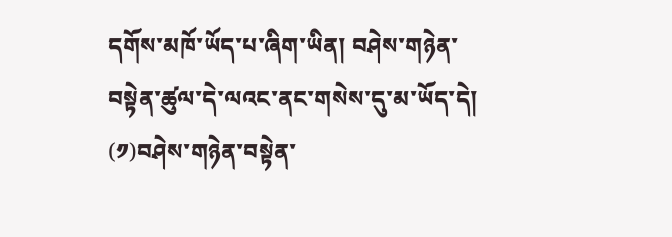དགོས་མཁོ་ཡོད་པ་ཞིག་ཡིན། བཤེས་གཉེན་བསྟེན་ཚུལ་དེ་ལའང་ནང་གསེས་དུ་མ་ཡོད་དེ།
(༡)བཤེས་གཉེན་བསྟེན་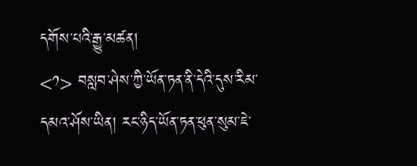དགོས་པའི་རྒྱུ་མཚན།
<༡> བསླབ་ཤེས་ཀྱི་ཡོན་ཏན་ནི་དེའི་དུས་རིམ་དམའ་ཤོས་ཡིན། རང་ཉིད་ཡོན་ཏན་ཕུན་སུམ་ཇེ་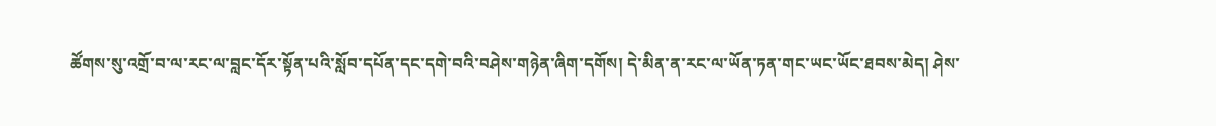ཚོགས་སུ་འགྲོ་བ་ལ་རང་ལ་བླང་དོར་སྟོན་པའི་སློབ་དཔོན་དང་དགེ་བའི་བཤེས་གཉེན་ཞིག་དགོས། དེ་མིན་ན་རང་ལ་ཡོན་ཏན་གང་ཡང་ཡོང་ཐབས་མེད། ཤེས་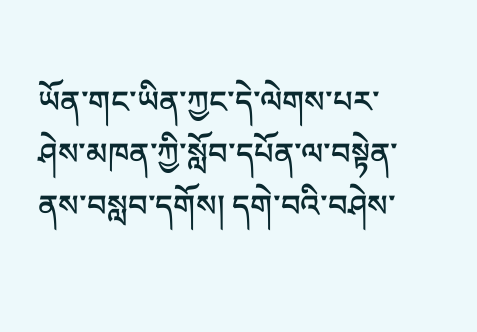ཡོན་གང་ཡིན་ཀྱང་དེ་ལེགས་པར་ཤེས་མཁན་ཀྱི་སློབ་དཔོན་ལ་བསྟེན་ནས་བསླབ་དགོས། དགེ་བའི་བཤེས་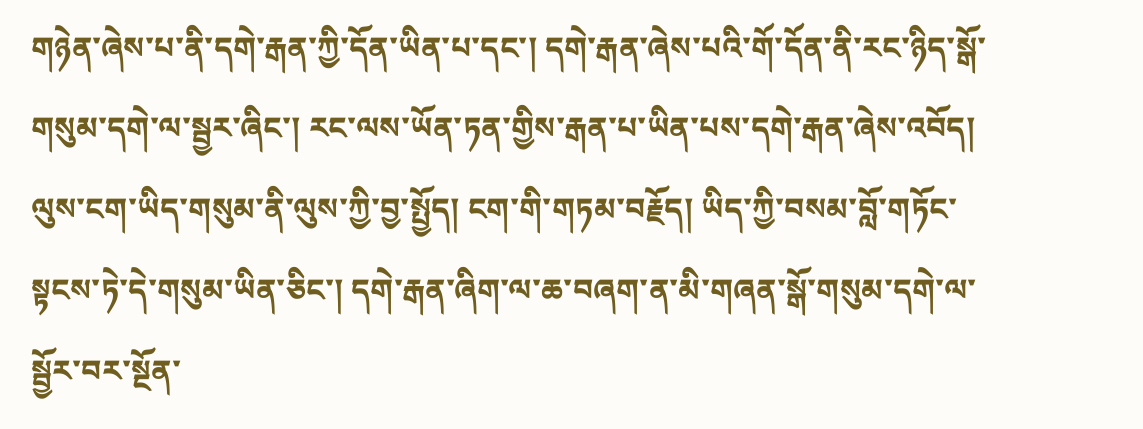གཉེན་ཞེས་པ་ནི་དགེ་རྒན་ཀྱི་དོན་ཡིན་པ་དང་། དགེ་རྒན་ཞེས་པའི་གོ་དོན་ནི་རང་ཉིད་སྒོ་གསུམ་དགེ་ལ་སྦྱར་ཞིང་། རང་ལས་ཡོན་ཏན་གྱིས་རྒན་པ་ཡིན་པས་དགེ་རྒན་ཞེས་འབོད། ལུས་ངག་ཡིད་གསུམ་ནི་ལུས་ཀྱི་བྱ་སྤྱོད། ངག་གི་གཏམ་བརྗོད། ཡིད་ཀྱི་བསམ་བློ་གཏོང་སྟངས་ཏེ་དེ་གསུམ་ཡིན་ཅིང་། དགེ་རྒན་ཞིག་ལ་ཆ་བཞག་ན་མི་གཞན་སྒོ་གསུམ་དགེ་ལ་སྦྱོར་བར་སྔོན་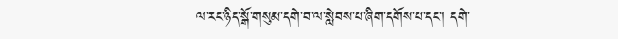ལ་རང་ཉིད་སྒོ་གསུམ་དགེ་བ་ལ་སླེབས་པ་ཞིག་དགོས་པ་དང་། དགེ་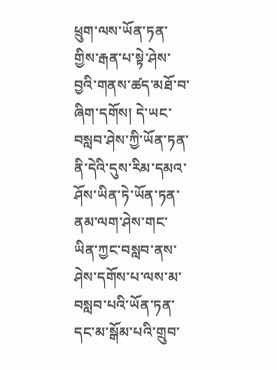ཕྲུག་ལས་ཡོན་ཏན་གྱིས་རྒན་པ་སྟེ་ཤེས་བྱའི་གནས་ཚད་མཐོ་བ་ཞིག་དགོས། དེ་ཡང་བསླབ་ཤེས་ཀྱི་ཡོན་ཏན་ནི་དེའི་དུས་རིམ་དམའ་ཤོས་ཡིན་ཏེ་ཡོན་ཏན་ནམ་ལག་ཤེས་གང་ཡིན་ཀྱང་བསླབ་ནས་ཤེས་དགོས་པ་ལས་མ་བསླབ་པའི་ཡོན་ཏན་དང་མ་སྒོམ་པའི་གྲུབ་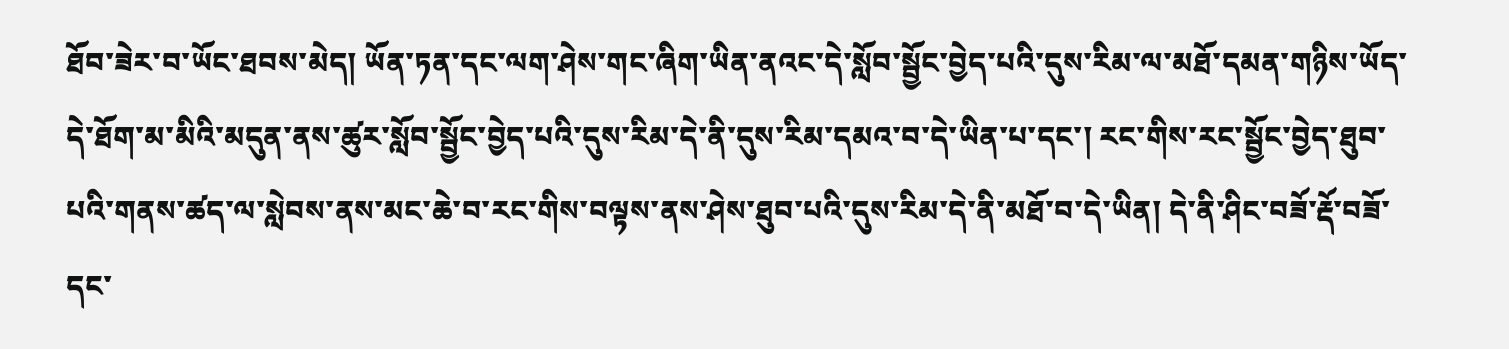ཐོབ་ཟེར་བ་ཡོང་ཐབས་མེད། ཡོན་ཏན་དང་ལག་ཤེས་གང་ཞིག་ཡིན་ནའང་དེ་སློབ་སྦྱོང་བྱེད་པའི་དུས་རིམ་ལ་མཐོ་དམན་གཉིས་ཡོད་དེ་ཐོག་མ་མིའི་མདུན་ནས་ཚུར་སློབ་སྦྱོང་བྱེད་པའི་དུས་རིམ་དེ་ནི་དུས་རིམ་དམའ་བ་དེ་ཡིན་པ་དང་། རང་གིས་རང་སྦྱོང་བྱེད་ཐུབ་པའི་གནས་ཚད་ལ་སླེབས་ནས་མང་ཆེ་བ་རང་གིས་བལྟས་ནས་ཤེས་ཐུབ་པའི་དུས་རིམ་དེ་ནི་མཐོ་བ་དེ་ཡིན། དེ་ནི་ཤིང་བཟོ་རྡོ་བཟོ་དང་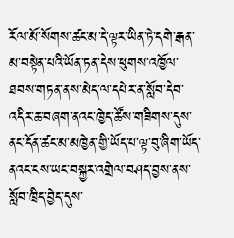རོལ་མོ་སོགས་ཚང་མ་དེ་ལྟར་ཡིན་ཏེ་དགེ་རྒན་མ་བསྟེན་པའི་ཡོན་ཏན་དེས་ཕུགས་འཁྱོལ་ཐབས་གཏན་ནས་མེད་ལ་དཔེར་ན་སློབ་དེབ་འདིར་ཆ་བཞག་ནའང་ཁྱེད་ཚོས་གཟིགས་དུས་ནང་དོན་ཚང་མ་མཁྱེན་གྱི་ཡོད་པ་ལྟ་བུ་ཞིག་ཡོད་ནའང་ངས་ཡང་བསྐྱར་འགྲེལ་བཤད་བྱས་ནས་སློབ་ཁྲིད་བྱེད་དུས་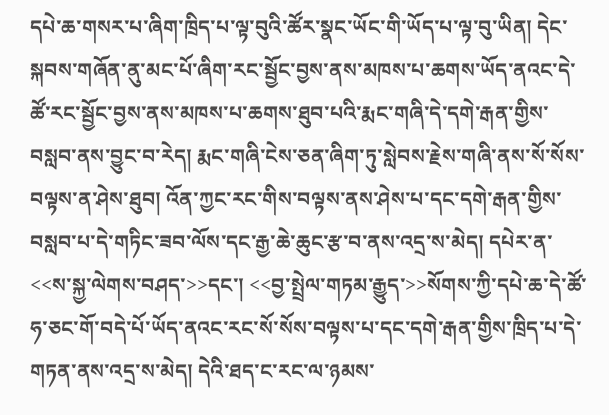དཔེ་ཆ་གསར་པ་ཞིག་ཁྲིད་པ་ལྟ་བུའི་ཚོར་སྣང་ཡོང་གི་ཡོད་པ་ལྟ་བུ་ཡིན། དེང་སྐབས་གཞོན་ནུ་མང་པོ་ཞིག་རང་སྦྱོང་བྱས་ནས་མཁས་པ་ཆགས་ཡོད་ནའང་དེ་ཚོ་རང་སྦྱོང་བྱས་ནས་མཁས་པ་ཆགས་ཐུབ་པའི་རྨང་གཞི་དེ་དགེ་རྒན་གྱིས་བསླབ་ནས་བྱུང་བ་རེད། རྨང་གཞི་ངེས་ཅན་ཞིག་ཏུ་སླེབས་རྗེས་གཞི་ནས་སོ་སོས་བལྟས་ན་ཤེས་ཐུབ། འོན་ཀྱང་རང་གིས་བལྟས་ནས་ཤེས་པ་དང་དགེ་རྒན་གྱིས་བསླབ་པ་དེ་གཏིང་ཟབ་ལོས་དང་རྒྱ་ཆེ་ཆུང་རྩ་བ་ནས་འདྲ་ས་མེད། དཔེར་ན་<<ས་སྐྱ་ལེགས་བཤད་>>དང་། <<བྱ་སྤྲེལ་གཏམ་རྒྱུད་>>སོགས་ཀྱི་དཔེ་ཆ་དེ་ཚོ་ཧ་ཅང་གོ་བདེ་པོ་ཡོད་ནའང་རང་སོ་སོས་བལྟས་པ་དང་དགེ་རྒན་གྱིས་ཁྲིད་པ་དེ་གཏན་ནས་འདྲ་ས་མེད། དེའི་ཐད་ང་རང་ལ་ཉམས་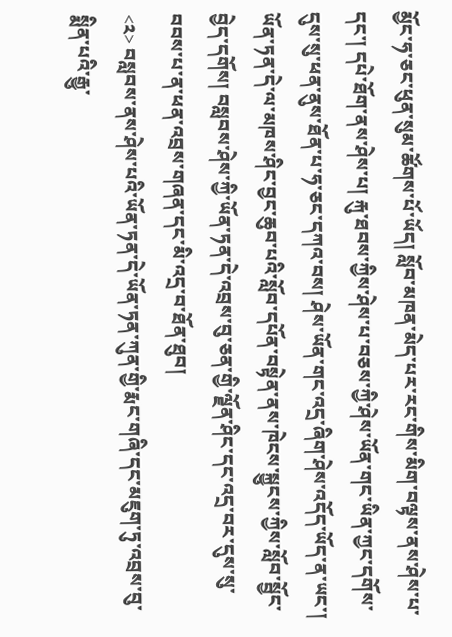མྱོང་ཧ་ཅང་ཕུན་སུམ་ཚོགས་པོ་ཡོད། སློབ་མཁན་མེད་པར་རང་གིས་མིག་བལྟས་ནས་ཤེས་པ་དང་། དཔེ་ཐོག་ནས་ཤེས་པ། རྐུ་ཐབས་ཀྱིས་ཤེས་པ་བཅས་ཀྱི་ཤེས་ཡོན་གང་ཡིན་ཀྱང་དགོས་དུས་སུ་ཕན་ནུས་ཐོན་པ་ཧ་ཅང་དཀའ་བས། ཤེས་ཡོན་གང་འདྲ་ཞིག་ཤེས་འདོད་ཡོད་ན་ཡང་། ཡོན་ཏན་དེ་ལ་མཁས་ཤིང་བྱང་ཆུབ་པའི་སློབ་དཔོན་བསྟེན་ནས་ཁེངས་སྐྱུངས་ཀྱིས་སློབ་སྦྱོང་བྱེད་དགོས། བསླབས་ཤེས་ཀྱི་ཡོན་ཏན་དེ་འབྲས་བུ་ཅན་གྱི་ལྗོན་ཤིང་དང་འདྲ་བར་དུས་སུ་བབས་པ་ན་ཕན་འབྲས་གཞན་དང་མི་འདྲ་བ་ཐོན་ཐུབ།
<༢> བསླབས་ནས་ཤེས་པའི་ཡོན་ཏན་དེ་ཡོན་ཏན་ཀུན་གྱི་རྨང་གཞི་དང་མཇུག་ཏུ་འབྲས་བུ་སྨིན་པའི་རྒྱུ་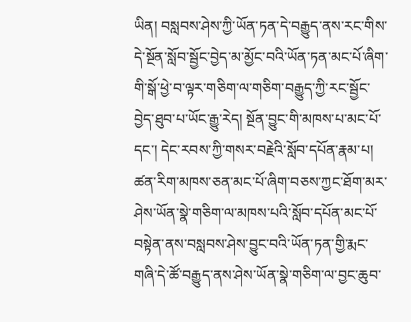ཡིན། བསླབས་ཤེས་ཀྱི་ཡོན་ཏན་དེ་བརྒྱུད་ནས་རང་གིས་དེ་སྔོན་སློབ་སྦྱོང་བྱེད་མ་མྱོང་བའི་ཡོན་ཏན་མང་པོ་ཞིག་གི་སྒོ་ཕྱེ་བ་ལྟར་གཅིག་ལ་གཅིག་བརྒྱུད་ཀྱི་རང་སྦྱོང་བྱེད་ཐུབ་པ་ཡོང་རྒྱུ་རེད། སྔོན་བྱུང་གི་མཁས་པ་མང་པོ་དང་། དེང་རབས་ཀྱི་གསར་བརྗེའི་སློབ་དཔོན་རྣམ་པ། ཚན་རིག་མཁས་ཅན་མང་པོ་ཞིག་བཅས་ཀྱང་ཐོག་མར་ཤེས་ཡོན་སྣེ་གཅིག་ལ་མཁས་པའི་སློབ་དཔོན་མང་པོ་བསྟེན་ནས་བསླབས་ཤེས་བྱུང་བའི་ཡོན་ཏན་གྱི་རྨང་གཞི་དེ་ཚོ་བརྒྱུད་ནས་ཤེས་ཡོན་སྣེ་གཅིག་ལ་བྱང་ཆུབ་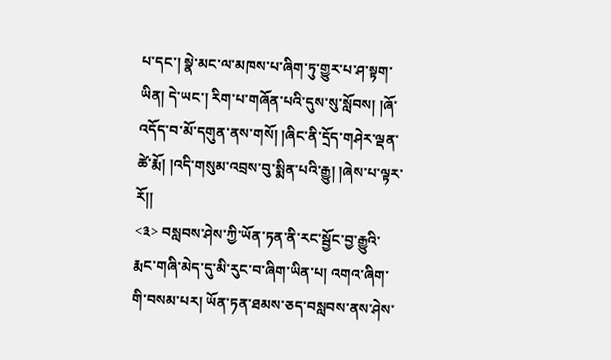པ་དང་། སྣེ་མང་ལ་མཁས་པ་ཞིག་ཏུ་གྱུར་པ་ཤ་སྟག་ཡིན། དེ་ཡང་། རིག་པ་གཞོན་པའི་དུས་སུ་སློབས། །ཞོ་འདོད་བ་མོ་དགུན་ནས་གསོ། །ཞིང་ནི་དྲོད་གཤེར་ལྡན་ཚེ་རྨོ། །འདི་གསུམ་འབྲས་བུ་སྨིན་པའི་རྒྱུ། །ཞེས་པ་ལྟར་རོ།།
<༣> བསླབས་ཤེས་ཀྱི་ཡོན་ཏན་ནི་རང་སྦྱོང་བྱ་རྒྱུའི་རྨང་གཞི་མེད་དུ་མི་རུང་བ་ཞིག་ཡིན་པ། འགའ་ཞིག་གི་བསམ་པར། ཡོན་ཏན་ཐམས་ཅད་བསླབས་ནས་ཤེས་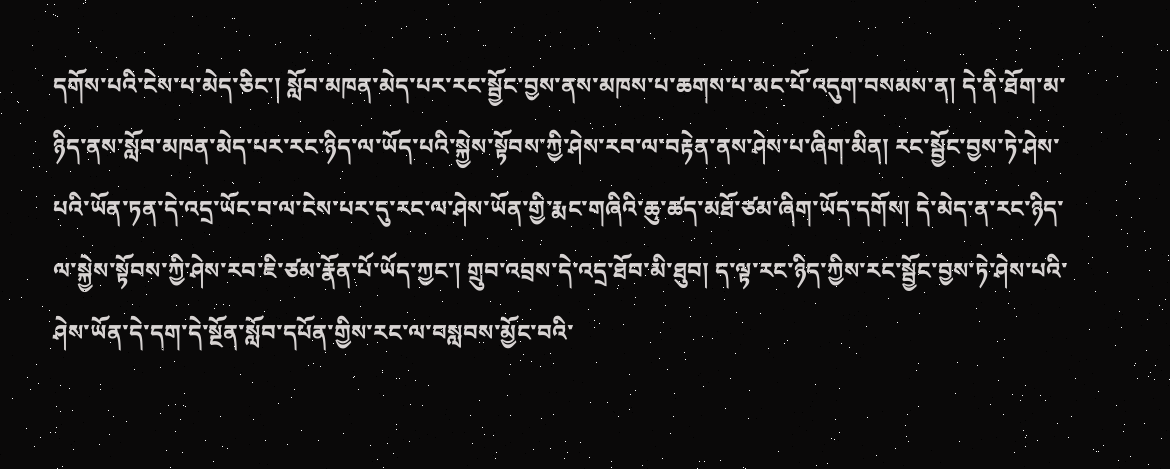དགོས་པའི་ངེས་པ་མེད་ཅིང་། སློབ་མཁན་མེད་པར་རང་སྦྱོང་བྱས་ནས་མཁས་པ་ཆགས་པ་མང་པོ་འདུག་བསམས་ན། དེ་ནི་ཐོག་མ་ཉིད་ནས་སློབ་མཁན་མེད་པར་རང་ཉིད་ལ་ཡོད་པའི་སྐྱེས་སྟོབས་ཀྱི་ཤེས་རབ་ལ་བརྟེན་ནས་ཤེས་པ་ཞིག་མིན། རང་སྦྱོང་བྱས་ཏེ་ཤེས་པའི་ཡོན་ཏན་དེ་འདྲ་ཡོང་བ་ལ་ངེས་པར་དུ་རང་ལ་ཤེས་ཡོན་གྱི་རྨང་གཞིའི་ཆུ་ཚད་མཐོ་ཙམ་ཞིག་ཡོད་དགོས། དེ་མེད་ན་རང་ཉིད་ལ་སྐྱེས་སྟོབས་ཀྱི་ཤེས་རབ་ཇི་ཙམ་རྣོན་པོ་ཡོད་ཀྱང་། གྲུབ་འབྲས་དེ་འདྲ་ཐོབ་མི་ཐུབ། ད་ལྟ་རང་ཉིད་ཀྱིས་རང་སྦྱོང་བྱས་ཏེ་ཤེས་པའི་ཤེས་ཡོན་དེ་དག་དེ་སྔོན་སློབ་དཔོན་གྱིས་རང་ལ་བསླབས་མྱོང་བའི་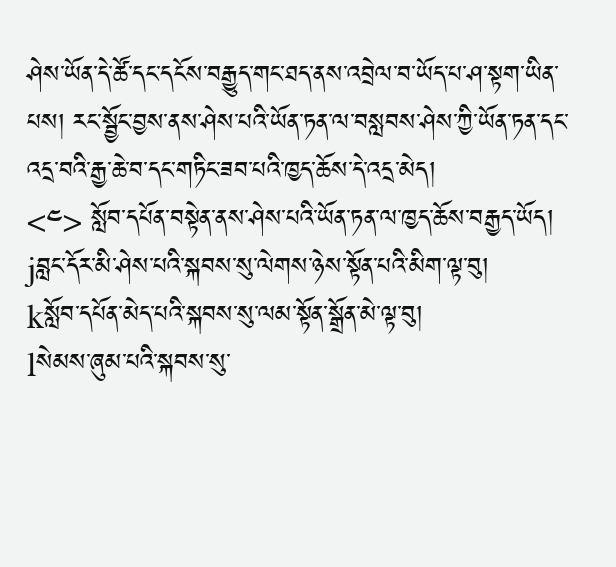ཤེས་ཡོན་དེ་ཚོ་དང་དངོས་བརྒྱུད་གང་ཐད་ནས་འབྲེལ་བ་ཡོད་པ་ཤ་སྟག་ཡིན་པས། རང་སྦྱོང་བྱས་ནས་ཤེས་པའི་ཡོན་ཏན་ལ་བསླབས་ཤེས་ཀྱི་ཡོན་ཏན་དང་འདྲ་བའི་རྒྱ་ཆེ་བ་དང་གཏིང་ཟབ་པའི་ཁྱད་ཆོས་དེ་འདྲ་མེད།
<༤> སློབ་དཔོན་བསྟེན་ནས་ཤེས་པའི་ཡོན་ཏན་ལ་ཁྱད་ཆོས་བརྒྱད་ཡོད།
jབླང་དོར་མི་ཤེས་པའི་སྐབས་སུ་ལེགས་ཉེས་སྟོན་པའི་མིག་ལྟ་བུ།
kསློབ་དཔོན་མེད་པའི་སྐབས་སུ་ལམ་སྟོན་སྒྲོན་མེ་ལྟ་བུ།
lསེམས་ཞུམ་པའི་སྐབས་སུ་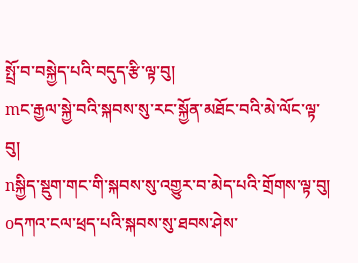སྤྲོ་བ་བསྐྱེད་པའི་བདུད་རྩི་ལྟ་བུ།
mང་རྒྱལ་སྐྱེ་བའི་སྐབས་སུ་རང་སྐྱོན་མཐོང་བའི་མེ་ལོང་ལྟ་བུ།
nསྐྱིད་སྡུག་གང་གི་སྐབས་སུ་འགྱུར་བ་མེད་པའི་གྲོགས་ལྟ་བུ།
oདཀའ་ངལ་ཕྲད་པའི་སྐབས་སུ་ཐབས་ཤེས་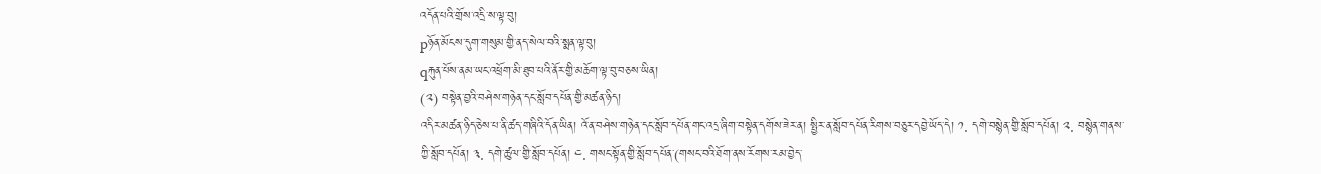འདོན་པའི་གྲོས་འདྲི་ས་ལྟ་བུ།
pཉོན་མོངས་དུག་གསུམ་གྱི་ནད་སེལ་བའི་སྨན་ལྟ་བུ།
qརྐུན་པོས་ནམ་ཡང་འཕྲོག་མི་ཐུབ་པའི་ནོར་གྱི་མཆོག་ལྟ་བུ་བཅས་ཡིན།
(༢) བསྟེན་བྱའི་བཤེས་གཉེན་དང་སློབ་དཔོན་གྱི་མཚན་ཉིད།
འདིར་མཚན་ཉིད་ཅེས་པ་ནི་ཚད་གཞིའི་དོན་ཡིན། འོ་ན་བཤེས་གཉེན་དང་སློབ་དཔོན་གང་འདྲ་ཞིག་བསྟེན་དགོས་ཟེར་ན། སྤྱིར་ན་སློབ་དཔོན་རིགས་བཅུར་དབྱེ་ཡོད་དེ། ༡. དགེ་བསྙེན་གྱི་སློབ་དཔོན། ༢. བསྙེན་གནས་ཀྱི་སློབ་དཔོན། ༣. དགེ་ཚུལ་གྱི་སློབ་དཔོན། ༤. གསང་སྟོན་གྱི་སློབ་དཔོན་(གསང་བའི་ཐོག་ནས་རོགས་རམ་བྱེད་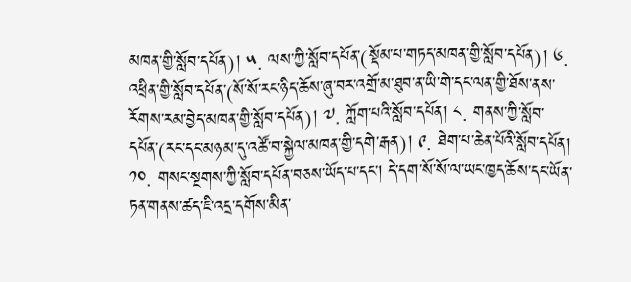མཁན་གྱི་སློབ་དཔོན)། ༥. ལས་ཀྱི་སློབ་དཔོན་(སྡོམ་པ་གཏད་མཁན་གྱི་སློབ་དཔོན)། ༦. འཕྲིན་གྱི་སློབ་དཔོན་(སོ་སོ་རང་ཉིད་ཆོས་ཞུ་བར་འགྲོ་མ་ཐུབ་ན་ཡི་གེ་དང་ལན་གྱི་ཐོས་ནས་རོགས་རམ་བྱེད་མཁན་གྱི་སློབ་དཔོན)། ༧. ཀློག་པའི་སློབ་དཔོན། ༨. གནས་ཀྱི་སློབ་དཔོན་(རང་དང་མཉམ་དུ་འཚོ་བ་སྐྱེལ་མཁན་གྱི་དགེ་རྒན)། ༩. ཐེག་པ་ཆེན་པོའི་སློབ་དཔོན། ༡༠. གསང་སྔགས་ཀྱི་སློབ་དཔོན་བཅས་ཡོད་པ་དང་། དེ་དག་སོ་སོ་ལ་ཡང་ཁྱད་ཆོས་དང་ཡོན་ཏན་གནས་ཚད་ཇི་འདྲ་དགོས་མིན་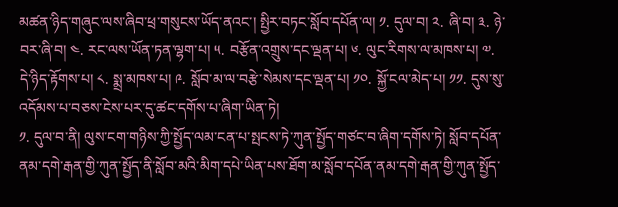མཚན་ཉིད་གཞུང་ལས་ཞིབ་ཕྲ་གསུངས་ཡོད་ནའང་། སྤྱིར་བཏང་སློབ་དཔོན་ལ། ༡. དུལ་བ། ༢. ཞི་བ། ༣. ཉེ་བར་ཞི་བ། ༤. རང་ལས་ཡོན་ཏན་ལྷག་པ། ༥. བརྩོན་འགྲུས་དང་ལྡན་པ། ༦. ལུང་རིགས་ལ་མཁས་པ། ༧. དེ་ཉིད་རྟོགས་པ། ༨. སྨྲ་མཁས་པ། ༩. སློབ་མ་ལ་བརྩེ་སེམས་དང་ལྡན་པ། ༡༠. སྐྱོ་ངལ་མེད་པ། ༡༡. དུས་སུ་འདོམས་པ་བཅས་ངེས་པར་དུ་ཚང་དགོས་པ་ཞིག་ཡིན་ཏེ།
༡. དུལ་བ་ནི། ལུས་ངག་གཉིས་ཀྱི་སྤྱོད་ལམ་ངན་པ་སྤངས་ཏེ་ཀུན་སྤྱོད་གཙང་བ་ཞིག་དགོས་ཏེ། སློབ་དཔོན་ནམ་དགེ་རྒན་གྱི་ཀུན་སྤྱོད་ནི་སློབ་མའི་མིག་དཔེ་ཡིན་པས་ཐོག་མ་སློབ་དཔོན་ནམ་དགེ་རྒན་གྱི་ཀུན་སྤྱོད་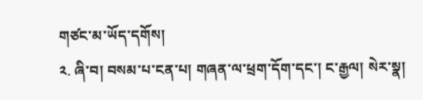གཙང་མ་ཡོད་དགོས།
༢. ཞི་བ། བསམ་པ་ངན་པ། གཞན་ལ་ཕྲག་དོག་དང་། ང་རྒྱལ། སེར་སྣ།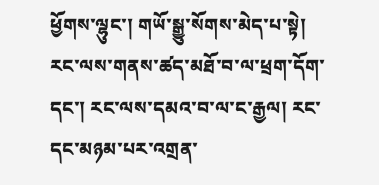ཕྱོགས་ལྷུང་། གཡོ་སྒྱུ་སོགས་མེད་པ་སྟེ། རང་ལས་གནས་ཚད་མཐོ་བ་ལ་ཕྲག་དོག་དང་། རང་ལས་དམའ་བ་ལ་ང་རྒྱལ། རང་དང་མཉམ་པར་འགྲན་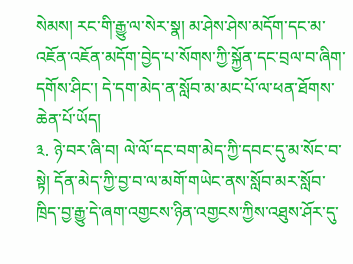སེམས། རང་གི་རྒྱུ་ལ་སེར་སྣ། མ་ཤེས་ཤེས་མདོག་དང་མ་འཇོན་འཇོན་མདོག་བྱེད་པ་སོགས་ཀྱི་སྐྱོན་དང་བྲལ་བ་ཞིག་དགོས་ཤིང་། དེ་དག་མེད་ན་སློབ་མ་མང་པོ་ལ་ཕན་ཐོགས་ཆེན་པོ་ཡོད།
༣. ཉེ་བར་ཞི་བ། ལེ་ལོ་དང་བག་མེད་ཀྱི་དབང་དུ་མ་སོང་བ་སྟེ། དོན་མེད་ཀྱི་བྱ་བ་ལ་མགོ་གཡེང་ནས་སློབ་མར་སློབ་ཁྲིད་བྱ་རྒྱུ་དེ་ཞག་འགྱངས་ཉིན་འགྱངས་ཀྱིས་འཐུས་ཤོར་དུ་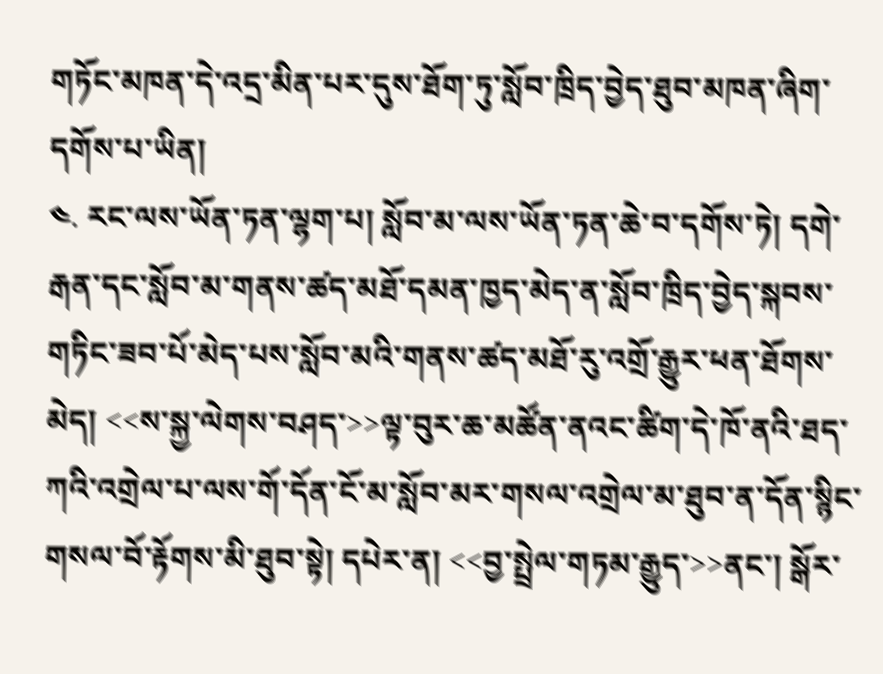གཏོང་མཁན་དེ་འདྲ་མིན་པར་དུས་ཐོག་ཏུ་སློབ་ཁྲིད་བྱེད་ཐུབ་མཁན་ཞིག་དགོས་པ་ཡིན།
༤. རང་ལས་ཡོན་ཏན་ལྷག་པ། སློབ་མ་ལས་ཡོན་ཏན་ཆེ་བ་དགོས་ཏེ། དགེ་རྒན་དང་སློབ་མ་གནས་ཚད་མཐོ་དམན་ཁྱད་མེད་ན་སློབ་ཁྲིད་བྱེད་སྐབས་གཏིང་ཟབ་པོ་མེད་པས་སློབ་མའི་གནས་ཚད་མཐོ་རུ་འགྲོ་རྒྱུར་ཕན་ཐོགས་མེད། <<ས་སྐྱ་ལེགས་བཤད་>>ལྟ་བུར་ཆ་མཚོན་ནའང་ཚིག་དེ་ཁོ་ནའི་ཐད་ཀའི་འགྲེལ་པ་ལས་གོ་དོན་ངོ་མ་སློབ་མར་གསལ་འགྲེལ་མ་ཐུབ་ན་དོན་སྙིང་གསལ་བོ་རྟོགས་མི་ཐུབ་སྟེ། དཔེར་ན། <<བྱ་སྤྲེལ་གཏམ་རྒྱུད་>>ནང་། སྒོར་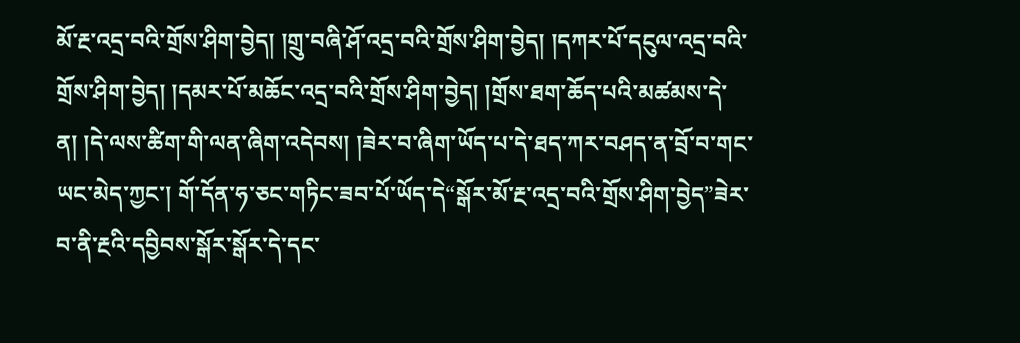མོ་རྔ་འདྲ་བའི་གྲོས་ཤིག་བྱེད། །གྲུ་བཞི་ཤོ་འདྲ་བའི་གྲོས་ཤིག་བྱེད། །དཀར་པོ་དངུལ་འདྲ་བའི་གྲོས་ཤིག་བྱེད། །དམར་པོ་མཆོང་འདྲ་བའི་གྲོས་ཤིག་བྱེད། །གྲོས་ཐག་ཆོད་པའི་མཚམས་དེ་ན། །དེ་ལས་ཚིག་གི་ལན་ཞིག་འདེབས། །ཟེར་བ་ཞིག་ཡོད་པ་དེ་ཐད་ཀར་བཤད་ན་བྲོ་བ་གང་ཡང་མེད་ཀྱང་། གོ་དོན་ཧ་ཅང་གཏིང་ཟབ་པོ་ཡོད་དེ“སྒོར་མོ་རྔ་འདྲ་བའི་གྲོས་ཤིག་བྱེད”ཟེར་བ་ནི་རྔའི་དབྱིབས་སྒོར་སྒོར་དེ་དང་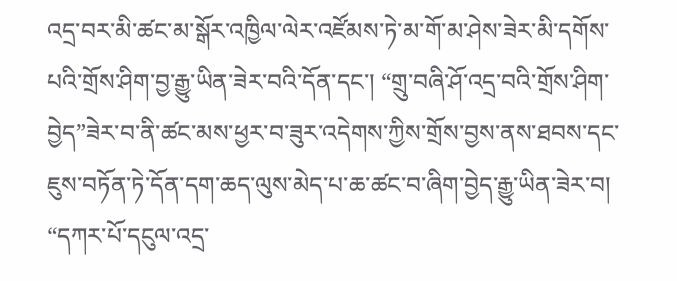འདྲ་བར་མི་ཚང་མ་སྒོར་འཁྱིལ་ལེར་འཛོམས་ཏེ་མ་གོ་མ་ཤེས་ཟེར་མི་དགོས་པའི་གྲོས་ཤིག་བྱ་རྒྱུ་ཡིན་ཟེར་བའི་དོན་དང་། “གྲུ་བཞི་ཤོ་འདྲ་བའི་གྲོས་ཤིག་བྱེད”ཟེར་བ་ནི་ཚང་མས་ཕྱར་བ་ཟུར་འདེགས་ཀྱིས་གྲོས་བྱས་ནས་ཐབས་དང་ཇུས་བཏོན་ཏེ་དོན་དག་ཆད་ལུས་མེད་པ་ཆ་ཚང་བ་ཞིག་བྱེད་རྒྱུ་ཡིན་ཟེར་བ། “དཀར་པོ་དངུལ་འདྲ་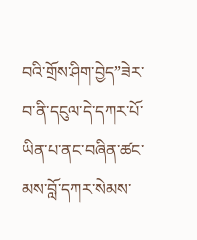བའི་གྲོས་ཤིག་བྱེད”ཟེར་བ་ནི་དངུལ་དེ་དཀར་པོ་ཡིན་པ་ནང་བཞིན་ཚང་མས་བློ་དཀར་སེམས་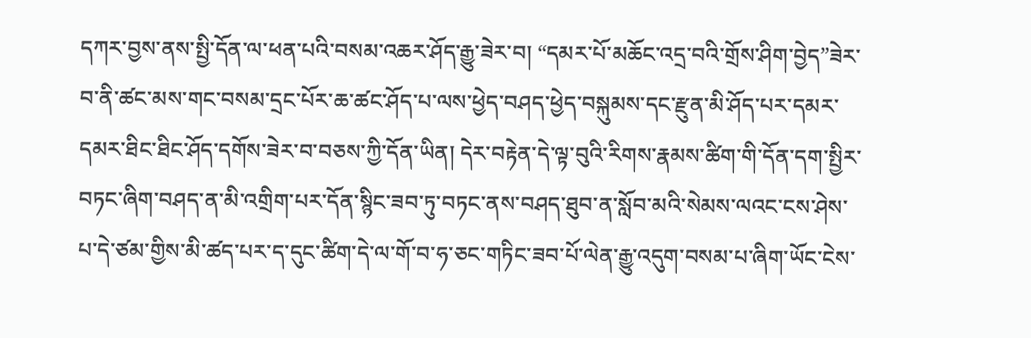དཀར་བྱས་ནས་སྤྱི་དོན་ལ་ཕན་པའི་བསམ་འཆར་ཤོད་རྒྱུ་ཟེར་བ། “དམར་པོ་མཆོང་འདྲ་བའི་གྲོས་ཤིག་བྱེད”ཟེར་བ་ནི་ཚང་མས་གང་བསམ་དྲང་པོར་ཆ་ཚང་ཤོད་པ་ལས་ཕྱེད་བཤད་ཕྱེད་བསྐུམས་དང་རྫུན་མི་ཤོད་པར་དམར་དམར་ཐིང་ཐིང་ཤོད་དགོས་ཟེར་བ་བཅས་ཀྱི་དོན་ཡིན། དེར་བརྟེན་དེ་ལྟ་བུའི་རིགས་རྣམས་ཚིག་གི་དོན་དག་སྤྱིར་བཏང་ཞིག་བཤད་ན་མི་འགྲིག་པར་དོན་སྙིང་ཟབ་ཏུ་བཏང་ནས་བཤད་ཐུབ་ན་སློབ་མའི་སེམས་ལའང་ངས་ཤེས་པ་དེ་ཙམ་གྱིས་མི་ཚད་པར་ད་དུང་ཚིག་དེ་ལ་གོ་བ་ཧ་ཅང་གཏིང་ཟབ་པོ་ལེན་རྒྱུ་འདུག་བསམ་པ་ཞིག་ཡོང་ངེས་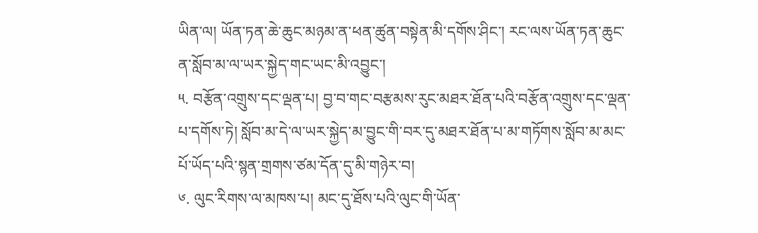ཡིན་ལ། ཡོན་ཏན་ཆེ་ཆུང་མཉམ་ན་ཕན་ཚུན་བསྟེན་མི་དགོས་ཤིང་། རང་ལས་ཡོན་ཏན་ཆུང་ན་སློབ་མ་ལ་ཡར་སྐྱེད་གང་ཡང་མི་འབྱུང་།
༥. བརྩོན་འགྲུས་དང་ལྡན་པ། བྱ་བ་གང་བརྩམས་རུང་མཐར་ཐོན་པའི་བརྩོན་འགྲུས་དང་ལྡན་པ་དགོས་ཏེ། སློབ་མ་དེ་ལ་ཡར་སྐྱེད་མ་བྱུང་གི་བར་དུ་མཐར་ཐོན་པ་མ་གཏོགས་སློབ་མ་མང་པོ་ཡོད་པའི་སྙན་གྲགས་ཙམ་དོན་དུ་མི་གཉེར་བ།
༦. ལུང་རིགས་ལ་མཁས་པ། མང་དུ་ཐོས་པའི་ལུང་གི་ཡོན་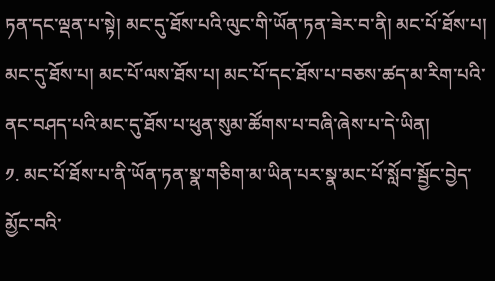ཏན་དང་ལྡན་པ་སྟེ། མང་དུ་ཐོས་པའི་ལུང་གི་ཡོན་ཏན་ཟེར་བ་ནི། མང་པོ་ཐོས་པ། མང་དུ་ཐོས་པ། མང་པོ་ལས་ཐོས་པ། མང་པོ་དང་ཐོས་པ་བཅས་ཚད་མ་རིག་པའི་ནང་བཤད་པའི་མང་དུ་ཐོས་པ་ཕུན་སུམ་ཚོགས་པ་བཞི་ཞེས་པ་དེ་ཡིན།
༡. མང་པོ་ཐོས་པ་ནི་ཡོན་ཏན་སྣ་གཅིག་མ་ཡིན་པར་སྣ་མང་པོ་སློབ་སྦྱོང་བྱེད་མྱོང་བའི་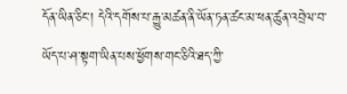དོན་ཡིན་ཅིང་། དེའི་དགོས་པ་རྒྱུ་མཚན་ནི་ཡོན་ཏན་ཚང་མ་ཕན་ཚུན་འབྲེལ་བ་ཡོད་པ་ཤ་སྟག་ཡིན་པས་ཕྱོགས་གང་ཅིའི་ཐད་ཀྱི་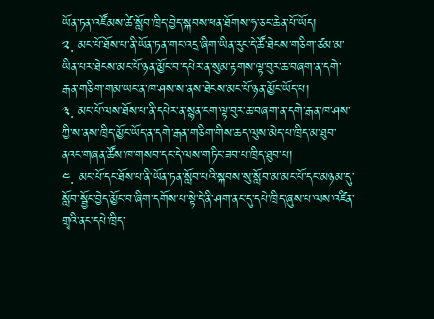ཡོན་ཏན་འཛོམས་ཚེ་སློབ་ཁྲིད་བྱེད་སྐབས་ཕན་ཐོགས་ཧ་ཅང་ཆེན་པོ་ཡོད།
༢. མང་པོ་ཐོས་པ་ནི་ཡོན་ཏན་གང་འདྲ་ཞིག་ཡིན་རུང་དེ་ཚོ་ཐེངས་གཅིག་ཙམ་མ་ཡིན་པར་ཐེངས་མང་པོ་ཉན་མྱོང་བ་དཔེར་ན་སུམ་རྟགས་ལྟ་བུར་ཆ་བཞག་ན་དགེ་རྒན་གཅིག་གམ་ཡང་ན་ཁ་ཤས་ས་ནས་ཐེངས་མང་པོ་ཉན་མྱོང་ཡོད་པ།
༣. མང་པོ་ལས་ཐོས་པ་ནི་དཔེར་ན་སྙན་ངག་ལྟ་བུར་ཆ་བཞག་ན་དགེ་རྒན་ཁ་ཤས་ཀྱི་ས་ནས་ཁྲིད་མྱོང་ཡོད་ན་དགེ་རྒན་གཅིག་གིས་ཆད་ལུས་མེད་པ་ཁྲིད་མ་ཐུབ་ནའང་གཞན་ཚོས་ཁ་གསབ་དང་དེ་ལས་གཏིང་ཟབ་པ་ཁྲིད་ཐུབ་པ།
༤. མང་པོ་དང་ཐོས་པ་ནི་ཡོན་ཏན་སློབ་པའི་སྐབས་སུ་སློབ་མ་མང་པོ་དང་མཉམ་དུ་སློབ་སྦྱོང་བྱེད་མྱོང་བ་ཞིག་དགོས་པ་སྟེ་དེ་ནི་ཤག་ནང་དུ་དཔེ་ཁྲིད་ཞུས་པ་ལས་འཛིན་གྲྭའི་ནང་དཔེ་ཁྲིད་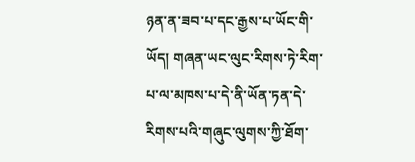ཉན་ན་ཟབ་པ་དང་རྒྱས་པ་ཡོང་གི་ཡོད། གཞན་ཡང་ལུང་རིགས་ཏེ་རིག་པ་ལ་མཁས་པ་དེ་ནི་ཡོན་ཏན་དེ་རིགས་པའི་གཞུང་ལུགས་ཀྱི་ཐོག་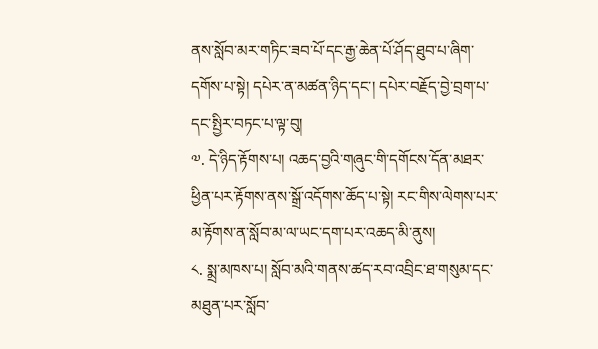ནས་སློབ་མར་གཏིང་ཟབ་པོ་དང་རྒྱ་ཆེན་པོ་ཤོད་ཐུབ་པ་ཞིག་དགོས་པ་སྟེ། དཔེར་ན་མཚན་ཉིད་དང་། དཔེར་བརྗོད་བྱེ་བྲག་པ་དང་སྤྱིར་བཏང་པ་ལྟ་བུ།
༧. དེ་ཉིད་རྟོགས་པ། འཆད་བྱའི་གཞུང་གི་དགོངས་དོན་མཐར་ཕྱིན་པར་རྟོགས་ནས་སྒྲོ་འདོགས་ཆོད་པ་སྟེ། རང་གིས་ལེགས་པར་མ་རྟོགས་ན་སློབ་མ་ལ་ཡང་དག་པར་འཆད་མི་ནུས།
༨. སྨྲ་མཁས་པ། སློབ་མའི་གནས་ཚད་རབ་འབྲིང་ཐ་གསུམ་དང་མཐུན་པར་སློབ་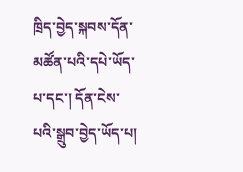ཁྲིད་བྱེད་སྐབས་དོན་མཚོན་པའི་དཔེ་ཡོད་པ་དང་། དོན་ངེས་པའི་སྒྲུབ་བྱེད་ཡོད་པ།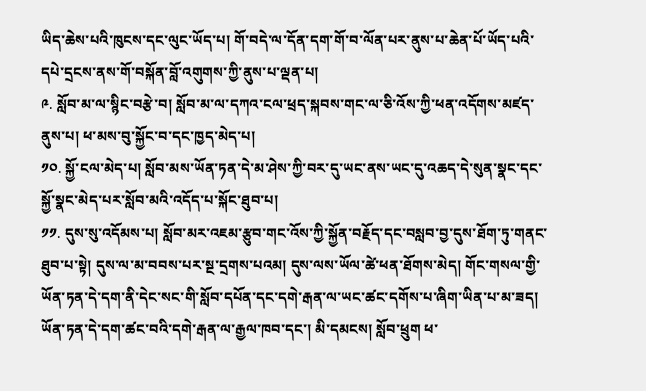ཡིད་ཆེས་པའི་ཁུངས་དང་ལུང་ཡོད་པ། གོ་བདེ་ལ་དོན་དག་གོ་བ་ལོན་པར་ནུས་པ་ཆེན་པོ་ཡོད་པའི་དཔེ་དྲངས་ནས་གོ་བསྐོན་བློ་འགུགས་ཀྱི་ནུས་པ་ལྡན་པ།
༩. སློབ་མ་ལ་སྙིང་བརྩེ་བ། སློབ་མ་ལ་དཀའ་ངལ་ཕྲད་སྐབས་གང་ལ་ཅི་འོས་ཀྱི་ཕན་འདོགས་མཛད་ནུས་པ། ཕ་མས་བུ་སྐྱོང་བ་དང་ཁྱད་མེད་པ།
༡༠. སྐྱོ་ངལ་མེད་པ། སློབ་མས་ཡོན་ཏན་དེ་མ་ཤེས་ཀྱི་བར་དུ་ཡང་ནས་ཡང་དུ་འཆད་དེ་སུན་སྣང་དང་སྐྱོ་སྣང་མེད་པར་སློབ་མའི་འདོད་པ་སྐོང་ཐུབ་པ།
༡༡. དུས་སུ་འདོམས་པ། སློབ་མར་འཇམ་རྩུབ་གང་འོས་ཀྱི་སྐྱོན་བརྗོད་དང་བསླབ་བྱ་དུས་ཐོག་ཏུ་གནང་ཐུབ་པ་སྟེ། དུས་ལ་མ་བབས་པར་སྔ་དྲགས་པའམ། དུས་ལས་ཡོལ་ཚེ་ཕན་ཐོགས་མེད། གོང་གསལ་གྱི་ཡོན་ཏན་དེ་དག་ནི་དེང་སང་གི་སློབ་དཔོན་དང་དགེ་རྒན་ལ་ཡང་ཚང་དགོས་པ་ཞིག་ཡིན་པ་མ་ཟད། ཡོན་ཏན་དེ་དག་ཚང་བའི་དགེ་རྒན་ལ་རྒྱལ་ཁབ་དང་། མི་དམངས། སློབ་ཕྲུག ཕ་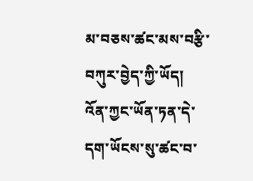མ་བཅས་ཚང་མས་བརྩི་བཀུར་བྱེད་ཀྱི་ཡོད།
འོན་ཀྱང་ཡོན་ཏན་དེ་དག་ཡོངས་སུ་ཚང་བ་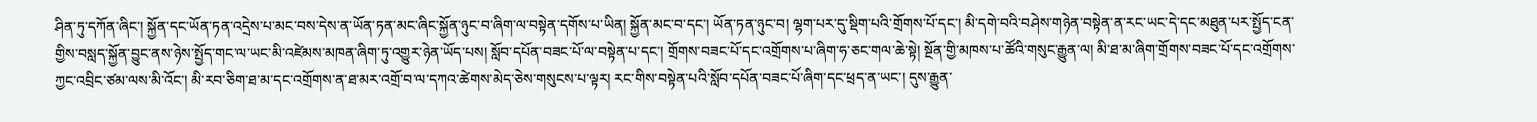ཤིན་ཏུ་དཀོན་ཞིང་། སྐྱོན་དང་ཡོན་ཏན་འདྲེས་པ་མང་བས་དེས་ན་ཡོན་ཏན་མང་ཞིང་སྐྱོན་ཉུང་བ་ཞིག་ལ་བསྟེན་དགོས་པ་ཡིན། སྐྱོན་མང་བ་དང་། ཡོན་ཏན་ཉུང་བ། ལྷག་པར་དུ་སྡིག་པའི་གྲོགས་པོ་དང་། མི་དགེ་བའི་བཤེས་གཉེན་བསྟེན་ན་རང་ཡང་དེ་དང་མཐུན་པར་སྤྱོད་ངན་གྱིས་བསླད་སྐྱོན་བྱུང་ནས་ཉེས་སྤྱོད་གང་ལ་ཡང་མི་འཛེམས་མཁན་ཞིག་ཏུ་འགྱུར་ཉེན་ཡོད་པས། སློབ་དཔོན་བཟང་པོ་ལ་བསྟེན་པ་དང་། གྲོགས་བཟང་པོ་དང་འགྲོགས་པ་ཞིག་ཧ་ཅང་གལ་ཆེ་སྟེ། སྔོན་གྱི་མཁས་པ་ཚོའི་གསུང་རྒྱུན་ལ། མི་ཐ་མ་ཞིག་གྲོགས་བཟང་པོ་དང་འགྲོགས་ཀྱང་འབྲིང་ཙམ་ལས་མི་འོང་། མི་རབ་ཅིག་ཐ་མ་དང་འགྲོགས་ན་ཐ་མར་འགྲོ་བ་ལ་དཀའ་ཚེགས་མེད་ཅེས་གསུངས་པ་ལྟར། རང་གིས་བསྟེན་པའི་སློབ་དཔོན་བཟང་པོ་ཞིག་དང་ཕྲད་ན་ཡང་། དུས་རྒྱུན་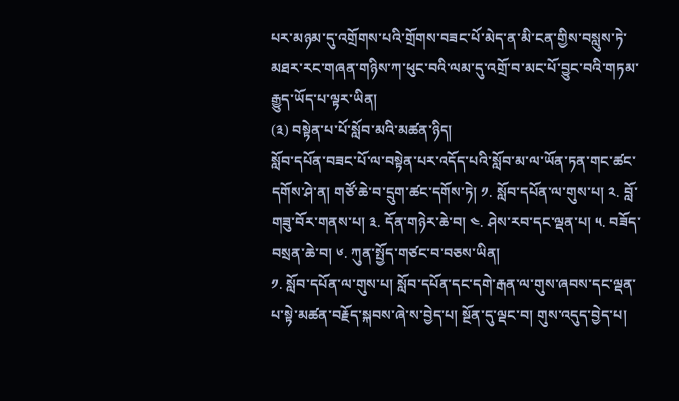པར་མཉམ་དུ་འགྲོགས་པའི་གྲོགས་བཟང་པོ་མེད་ན་མི་ངན་གྱིས་བསླུས་ཏེ་མཐར་རང་གཞན་གཉིས་ཀ་ཕུང་བའི་ལམ་དུ་འགྲོ་བ་མང་པོ་བྱུང་བའི་གཏམ་རྒྱུད་ཡོད་པ་ལྟར་ཡིན།
(༣) བསྟེན་པ་པོ་སློབ་མའི་མཚན་ཉིད།
སློབ་དཔོན་བཟང་པོ་ལ་བསྟེན་པར་འདོད་པའི་སློབ་མ་ལ་ཡོན་ཏན་གང་ཚང་དགོས་ཤེ་ན། གཙོ་ཆེ་བ་དྲུག་ཚང་དགོས་ཏེ། ༡. སློབ་དཔོན་ལ་གུས་པ། ༢. བློ་གཟུ་བོར་གནས་པ། ༣. དོན་གཉེར་ཆེ་བ། ༤. ཤེས་རབ་དང་ལྡན་པ། ༥. བཟོད་བསྲན་ཆེ་བ། ༦. ཀུན་སྤྱོད་གཙང་བ་བཅས་ཡིན།
༡. སློབ་དཔོན་ལ་གུས་པ། སློབ་དཔོན་དང་དགེ་རྒན་ལ་གུས་ཞབས་དང་ལྡན་པ་སྟེ་མཚན་བརྗོད་སྐབས་ཞེ་ས་བྱེད་པ། སྔོན་དུ་ལྡང་བ། གུས་འདུད་བྱེད་པ།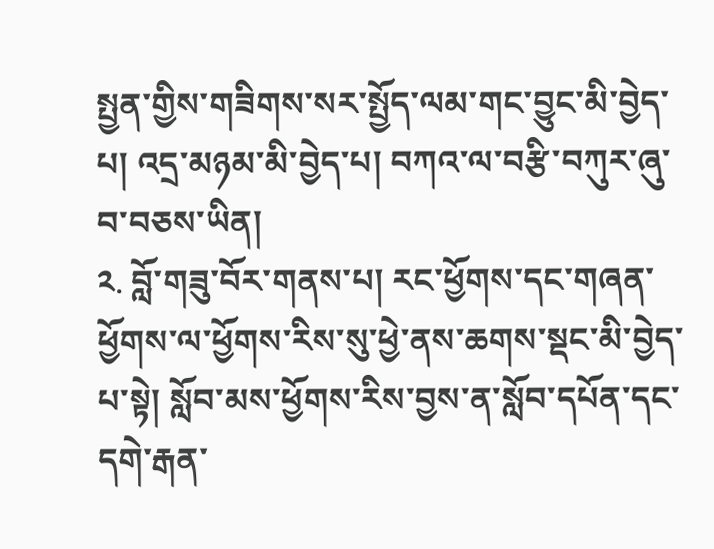སྤྱན་གྱིས་གཟིགས་སར་སྤྱོད་ལམ་གང་བྱུང་མི་བྱེད་པ། འདྲ་མཉམ་མི་བྱེད་པ། བཀའ་ལ་བརྩི་བཀུར་ཞུ་བ་བཅས་ཡིན།
༢. བློ་གཟུ་བོར་གནས་པ། རང་ཕྱོགས་དང་གཞན་ཕྱོགས་ལ་ཕྱོགས་རིས་སུ་ཕྱེ་ནས་ཆགས་སྡང་མི་བྱེད་པ་སྟེ། སློབ་མས་ཕྱོགས་རིས་བྱས་ན་སློབ་དཔོན་དང་དགེ་རྒན་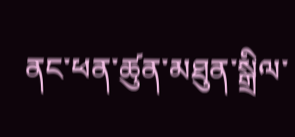ནང་ཕན་ཚུན་མཐུན་སྒྲིལ་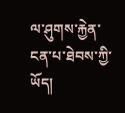ལ་ཤུགས་རྐྱེན་ངན་པ་ཐེབས་ཀྱི་ཡོད།